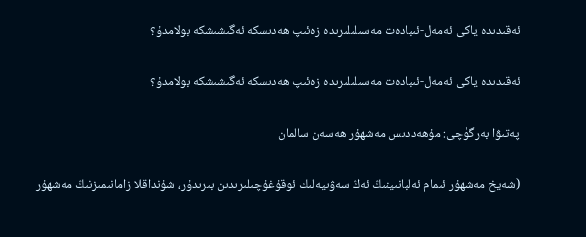ئەقىدىدە ياكى ئەمەل-ئىبادەت مەسىلىلىرىدە زەئىپ ھەدىسكە ئەگىشىشكە بولامدۇ؟

ئەقىدىدە ياكى ئەمەل-ئىبادەت مەسىلىلىرىدە زەئىپ ھەدىسكە ئەگىشىشكە بولامدۇ؟

پەتىۋا بەرگۈچى: مۇھەددىس مەشھۇر ھەسەن سالمان

(شەيخ مەشھۇر ئىمام ئەلبانىينىڭ ئەڭ سەۋىيەلىك ئوقۇغۇچىلىرىدىن بىرىدۇر، شۇنداقلا زامانىمىزنىڭ مەشھۇر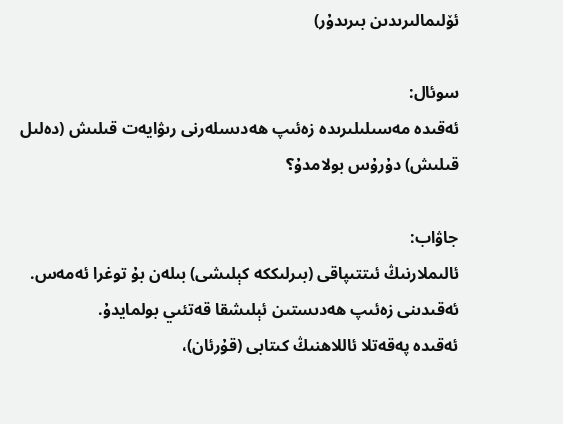ئۆلىمالىرىدىن بىرىدۇر)

سوئال:
ئەقىدە مەسىلىلىرىدە زەئىپ ھەدىسلەرنى رىۋايەت قىلىش (دەلىل قىلىش) دۇرۇس بولامدۇ؟

جاۋاب:
ئالىملارنىڭ ئىتتىپاقى (بىرلىككە كېلىشى) بىلەن بۇ توغرا ئەمەس. ئەقىدىنى زەئىپ ھەدىستىن ئېلىشقا قەتئىي بولمايدۇ.
ئەقىدە پەقەتلا ئاللاھنىڭ كىتابى (قۇرئان)،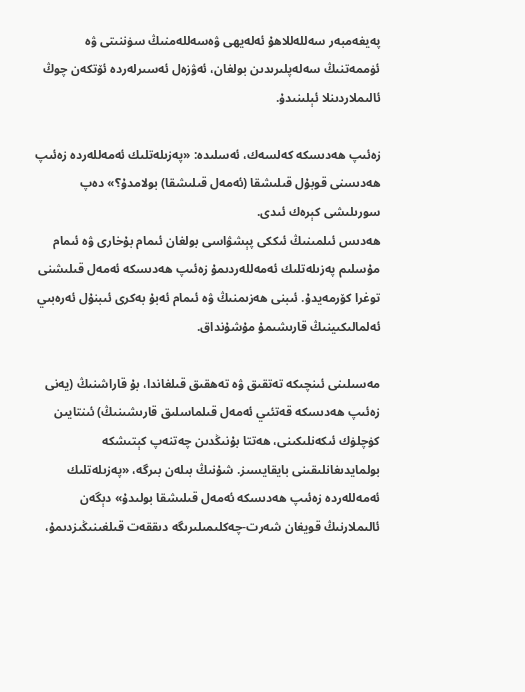پەيغەمبەر سەللەللاھۇ ئەلەيھى ۋەسەللەمنىڭ سۈننىتى ۋە ئۈممەتنىڭ سەلەپلىرىدىن بولغان، ئەۋزەل ئەسىرلەردە ئۆتكەن چوڭ ئالىملاردىنلا ئېلىنىدۇ.

زەئىپ ھەدىسكە كەلسەك، ئەسلىدە: «پەزىلەتلىك ئەمەللەردە زەئىپ ھەدىسنى قوبۇل قىلىشقا (ئەمەل قىلىشقا) بولامدۇ؟» دەپ سورىلىشى كېرەك ئىدى.
ھەدىس ئىلمىنىڭ ئىككى پېشۋاسى بولغان ئىمام بۇخارى ۋە ئىمام مۇسلىم پەزىلەتلىك ئەمەللەردىمۇ زەئىپ ھەدىسكە ئەمەل قىلىشنى توغرا كۆرمەيدۇ. ئىبنى ھەزىمنىڭ ۋە ئىمام ئەبۇ بەكرى ئىبنۇل ئەرەبىي ئەلمالىكىينىڭ قارىشىمۇ مۇشۇنداق.

مەسىلىنى ئىنچىكە تەتقىق ۋە تەھقىق قىلغاندا، بۇ قاراشنىڭ (يەنى زەئىپ ھەدىسكە قەتئىي ئەمەل قىلماسلىق قارىشىنىڭ) ئىنتايىن كۈچلۈك ئىكەنلىكىنى، ھەتتا بۇنىڭدىن چەتنەپ كېتىشكە بولمايدىغانلىقىنى بايقايسىز. شۇنىڭ بىلەن بىرگە، «پەزىلەتلىك ئەمەللەردە زەئىپ ھەدىسكە ئەمەل قىلىشقا بولىدۇ» دېگەن ئالىملارنىڭ قويغان شەرت-چەكلىمىلىرىگە دىققەت قىلغىنىڭىزدىمۇ،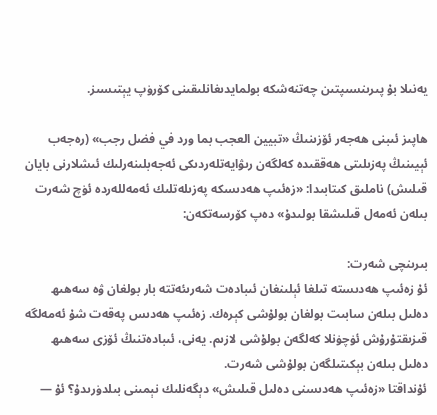يەنىلا بۇ پىرىنسىپتىن چەتنەشكە بولمايدىغانلىقىنى كۆرۈپ يېتىسىز.

ھاپىز ئىبنى ھەجەر ئۆزىنىڭ «تبيين العجب بما ورد في فضل رجب» (رەجەب ئېيىنىڭ پەزىلىتى ھەققىدە كەلگەن رىۋايەتلەردىكى ئەجەبلىنەرلىك ئىشلارنى بايان قىلىش) ناملىق كىتابىدا: «زەئىپ ھەدىسكە پەزىلەتلىك ئەمەللەردە ئۈچ شەرت بىلەن ئەمەل قىلىشقا بولىدۇ» دەپ كۆرسەتكەن:

بىرىنچى شەرت:
ئۇ زەئىپ ھەدىستە تىلغا ئېلىنغان ئىبادەت شەرىئەتتە بار بولغان ۋە سەھىھ دەلىل بىلەن سابىت بولغان بولۇشى كېرەك. زەئىپ ھەدىس پەقەت شۇ ئەمەلگە قىزىقتۇرۇش ئۈچۈنلا كەلگەن بولۇشى لازىم. يەنى، ئىبادەتنىڭ ئۆزى سەھىھ دەلىل بىلەن بېكىتىلگەن بولۇشى شەرت.
ئۇنداقتا «زەئىپ ھەدىسنى دەلىل قىلىش» دېگەنلىك نېمىنى بىلدۈرىدۇ؟ ئۇ —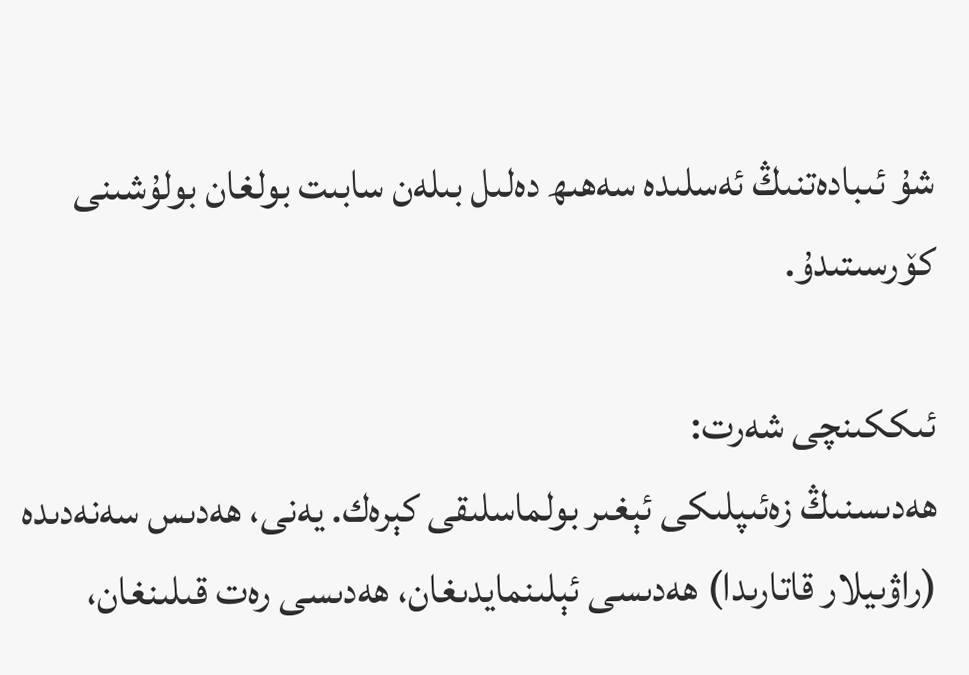شۇ ئىبادەتنىڭ ئەسلىدە سەھىھ دەلىل بىلەن سابىت بولغان بولۇشىنى كۆرسىتىدۇ.

ئىككىنچى شەرت:
ھەدىسنىڭ زەئىپلىكى ئېغىر بولماسلىقى كېرەك. يەنى، ھەدىس سەنەدىدە (راۋىيلار قاتارىدا) ھەدىسى ئېلىنمايدىغان، ھەدىسى رەت قىلىنغان،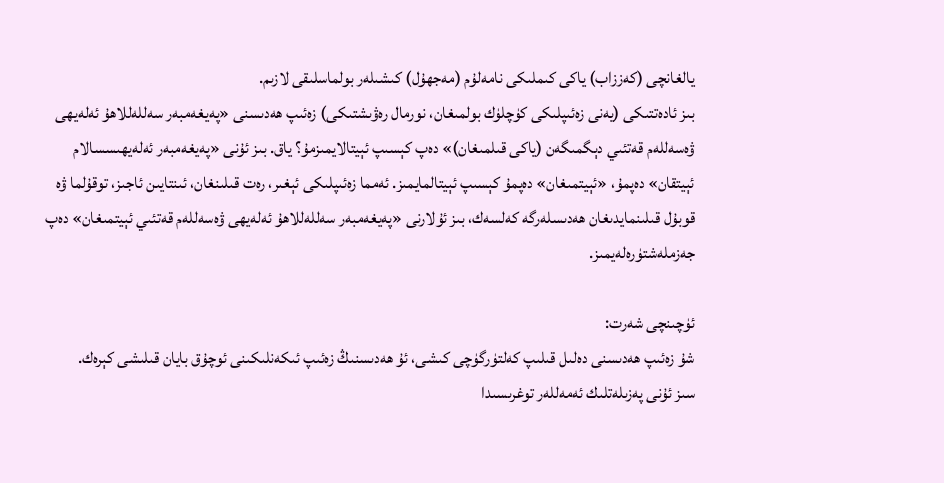يالغانچى (كەززاب) ياكى كىملىكى نامەلۇم (مەجھۇل) كىشىلەر بولماسلىقى لازىم.
بىز ئادەتتىكى (يەنى زەئىپلىكى كۈچلۈك بولمىغان، نورمال رەۋىشتىكى) زەئىپ ھەدىسنى «پەيغەمبەر سەللەللاھۇ ئەلەيھى ۋەسەللەم قەتئىي دېگمىگەن (ياكى قىلمىغان)» دەپ كېسىپ ئېيتالايمىزمۇ؟ ياق. بىز ئۇنى «پەيغەمبەر ئەلەيھىسسالام ئېيتقان» دەپمۇ، «ئېيتمىغان» دەپمۇ كېسىپ ئېيتالمايمىز. ئەمما زەئىپلىكى ئېغىر، رەت قىلىنغان، ئىنتايىن ئاجىز، توقۇلما ۋە قوبۇل قىلىنمايدىغان ھەدىسلەرگە كەلسەك، بىز ئۇلارنى «پەيغەمبەر سەللەللاھۇ ئەلەيھى ۋەسەللەم قەتئىي ئېيتمىغان» دەپ جەزملەشتۈرەلەيمىز.

ئۈچىنچى شەرت:
شۇ زەئىپ ھەدىسنى دەلىل قىلىپ كەلتۈرگۈچى كىشى، ئۇ ھەدىسنىڭ زەئىپ ئىكەنلىكىنى ئوچۇق بايان قىلىشى كېرەك.
سىز ئۇنى پەزىلەتلىك ئەمەللەر توغرىسىدا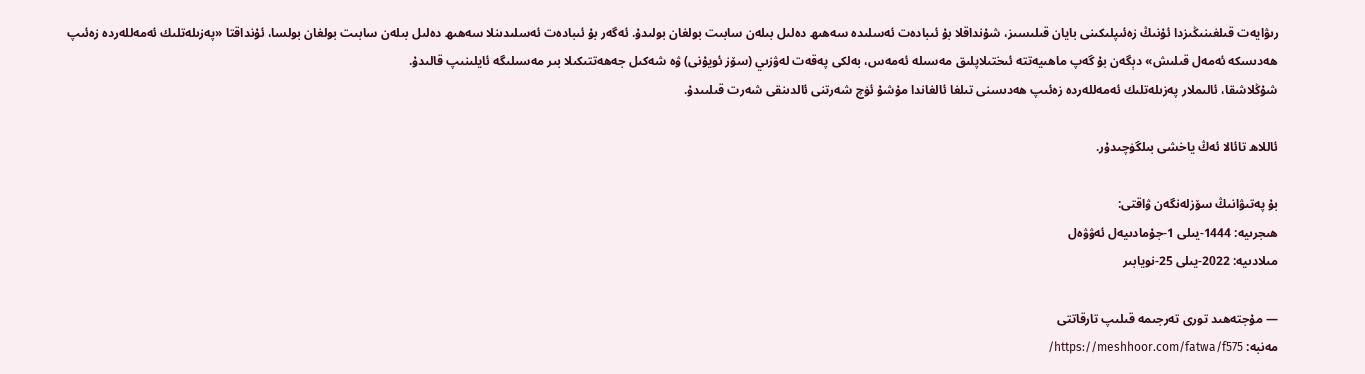رىۋايەت قىلغىنىڭىزدا ئۇنىڭ زەئىپلىكىنى بايان قىلىسىز، شۇنداقلا بۇ ئىبادەت ئەسلىدە سەھىھ دەلىل بىلەن سابىت بولغان بولىدۇ. ئەگەر بۇ ئىبادەت ئەسلىدىنلا سەھىھ دەلىل بىلەن سابىت بولغان بولسا، ئۇنداقتا «پەزىلەتلىك ئەمەللەردە زەئىپ ھەدىسكە ئەمەل قىلىش» دېگەن بۇ گەپ ماھىيەتتە ئىختىلاپلىق مەسىلە ئەمەس، بەلكى پەقەت لەۋزىي (سۆز ئويۇنى) ۋە شەكىل جەھەتتىكىلا بىر مەسىلىگە ئايلىنىپ قالىدۇ.
شۇڭلاشقا، ئالىملار پەزىلەتلىك ئەمەللەردە زەئىپ ھەدىسنى تىلغا ئالغاندا مۇشۇ ئۈچ شەرتنى ئالدىنقى شەرت قىلىىدۇ.

ئاللاھ تائالا ئەڭ ياخشى بىلگۈچىدۇر.

بۇ پەتىۋانىڭ سۆزلەنگەن ۋاقتى:
ھىجرىيە: 1444-يىلى 1-جۇمادىيەل ئەۋۋەل
مىلادىيە: 2022-يىلى 25-نويابىر

— مۇجتەھىد تورى تەرجىمە قىلىپ تارقاتتى
مەنبە: https://meshhoor.com/fatwa/f575/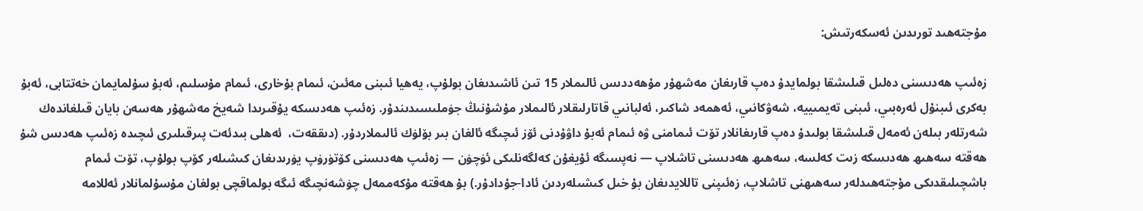مۇجتەھىد تورىدىن ئەسكەرتىش:

زەئىپ ھەدىسنى دەلىل قىلىشقا بولمايدۇ دەپ قارىغان مەشھۇر مۇھەددىس ئالىملار 15 تىن ئاشىدىغان بولۇپ، يەھيا ئىبنى مەئىن، ئىمام بۇخارى، ئىمام مۇسلىم، ئەبۇ سۇلمايمان خەتتابى، ئەبۇ بەكرى ئىبنۇل ئەرەبىي، ئىبنى تەيمىييە، شەۋكانىي، ئەھمەد شاكىر، ئەلبانىي قاتارلىقلار ئالىملار مۇشۇنىڭ جۈملىسىدىندۇر. زەئىپ ھەدىسكە يۇقىرىدا شەيخ مەشھۇر ھەسەن بايان قىلغاندەك شەرتلەر بىلەن ئەمەل قىلىشقا بولىدۇ دەپ قارىغانلار تۆت ئىمامنى ۋە ئىمام ئەبۇ داۋۇدنى ئۆز ئىچىگە ئالغان بىر بۆلۈك ئالىملاردۇر. (دىققەت،  ئەھلى بىدئەت پىرقىلىرى ئىچىدە زەئىپ ھەدىس شۇ ھەقتە سەھىھ ھەدىسكە زىت كەلسە، سەھىھ ھەدىسنى تاشلاپ — نەپسىگە ئۇيغۇن كەلگەنلىكى ئۈچۈن — زەئىپ ھەدىسنى كۆتۈرۈپ يۈرىدىغان كىشىلەر كۆپ بولۇپ، تۆت ئىمام باشچىلىقدىكى مۇجتەھىدلەر سەھىھنى تاشلاپ، زەئىپنى تاللايدىغان بۇ خىل كىشىلەردىن ئادا-جۇدادۇر.) بۇ ھەقتە مۇكەممەل چۈشەنچىگە ئىگە بولماقچى بولغان مۇسۇلمانلار ئەللامە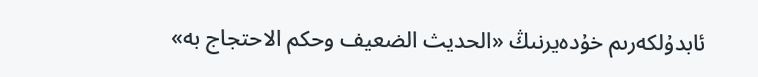ئابدۇلكەرىم خۇدەيرنىڭ «الحديث الضعيف وحكم الاحتجاج به»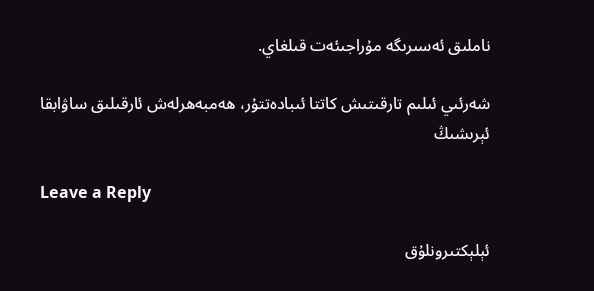ناملىق ئەسىرىگە مۇراجىئەت قىلغاي.

شەرئىي ئىلىم تارقىتىش كاتتا ئىبادەتتۇر، ھەمبەھرلەش ئارقىلىق ساۋابقا ئېرىشىڭ

Leave a Reply

ئېلېكتىرونلۇق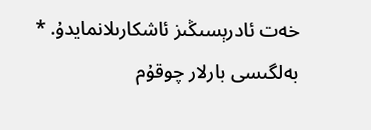خەت ئادرېسىڭىز ئاشكارىلانمايدۇ. * بەلگىسى بارلار چوقۇم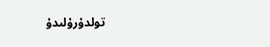تولدۇرۇلىدۇ